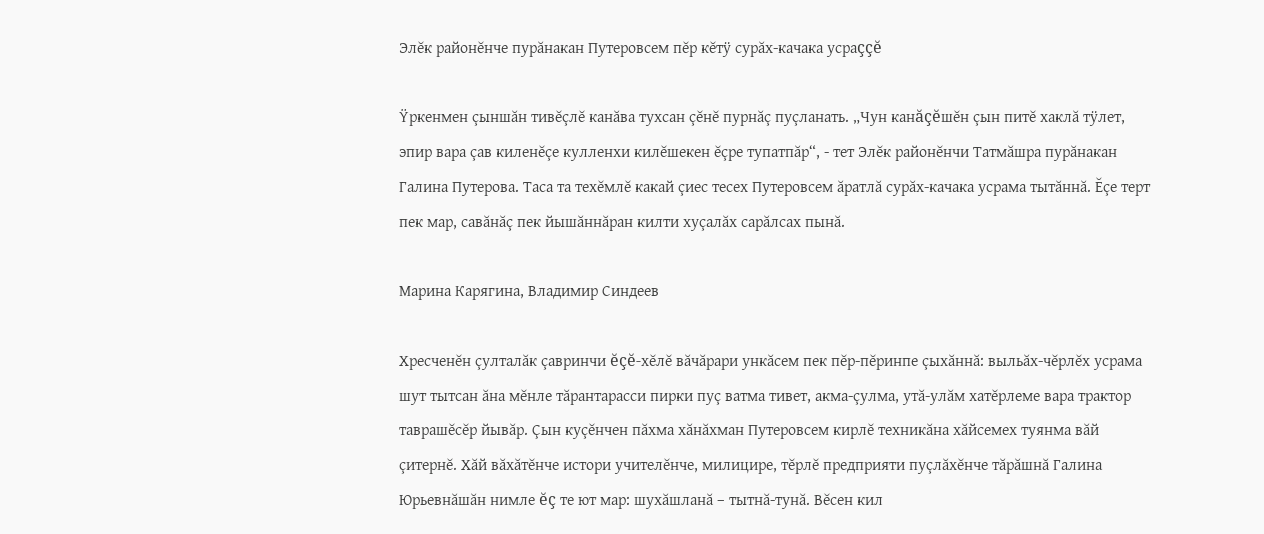Элĕк районĕнче пурăнакан Путеровсем пĕр кĕтÿ сурăх-качака усраççĕ

Ÿркенмен çыншăн тивĕçлĕ канăва тухсан çĕнĕ пурнăç пуçланать. „Чун канăçĕшĕн çын питĕ хаклă тÿлет, эпир вара çав киленĕçе кулленхи килĕшекен ĕçре тупатпăр“, - тет Элĕк районĕнчи Татмăшра пурăнакан Галина Путерова. Таса та техĕмлĕ какай çиес тесех Путеровсем ăратлă сурăх-качака усрама тытăннă. Ĕçе терт пек мар, савăнăç пек йышăннăран килти хуçалăх сарăлсах пынă.

Марина Карягина, Владимир Синдеев

Хресченĕн çулталăк çавринчи ĕçĕ-хĕлĕ вăчăрари ункăсем пек пĕр-пĕринпе çыхăннă: выльăх-чĕрлĕх усрама шут тытсан ăна мĕнле тăрантарасси пирки пуç ватма тивет, акма-çулма, утă-улăм хатĕрлеме вара трактор таврашĕсĕр йывăр. Çын куçĕнчен пăхма хăнăхман Путеровсем кирлĕ техникăна хăйсемех туянма вăй çитернĕ. Хăй вăхăтĕнче истори учителĕнче, милицире, тĕрлĕ предприяти пуçлăхĕнче тăрăшнă Галина Юрьевнăшăн нимле ĕç те ют мар: шухăшланă – тытнă-тунă. Вĕсен кил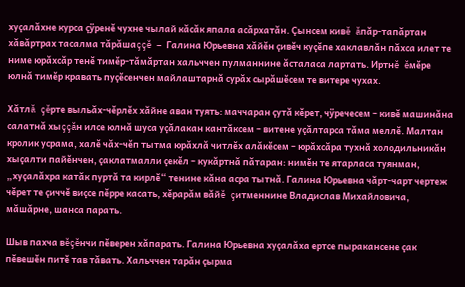хуçалăхне курса çÿренĕ чухне чылай кăсăк япала асăрхатăн. Çынсем кивĕ ăпăр-тапăртан хăвăртрах тасалма тăрăшаççĕ – Галина Юрьевна хăйĕн çивĕч куçĕпе хаклавлăн пăхса илет те ниме юрăхсăр тенĕ тимĕр-тăмăртан хальччен пулманнине ăсталаса лартать. Иртнĕ ĕмĕре юлнă тимĕр кравать пуçĕсенчен майлаштарнă сурăх сырăшĕсем те витере чухах.

Хăтлă çĕрте выльăх-чĕрлĕх хăйне аван туять: маччаран çутă кĕрет, чÿречесем – кивĕ машинăна салатнă хыççăн илсе юлнă шуса уçăлакан кантăксем – витене уçăлтарса тăма меллĕ. Малтан кролик усрама, халĕ чăх-чĕп тытма юрăхлă читлĕх алăкĕсем – юрăхсăра тухнă холодильникăн хыçалти пайĕнчен, çаклатмалли çекĕл – кукăртнă пăтаран: нимĕн те ятарласа туянман, „хуçалăхра катăк пуртă та кирлĕ“ тенине кăна асра тытнă. Галина Юрьевна чăрт-чарт чертеж чĕрет те çиччĕ виçсе пĕрре касать, хĕрарăм вăйĕ çитменнине Владислав Михайловича, мăшăрне, шанса парать.

Шыв пахча вĕçĕнчи пĕверен хăпарать. Галина Юрьевна хуçалăха ертсе пыракансене çак пĕвешĕн питĕ тав тăвать. Хальччен тарăн çырма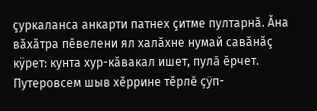çуркаланса анкарти патнех çитме пултарнă. Ăна вăхăтра пĕвелени ял халăхне нумай савăнăç кÿрет: кунта хур-кăвакал ишет, пулă ĕрчет. Путеровсем шыв хĕррине тĕрлĕ çÿп-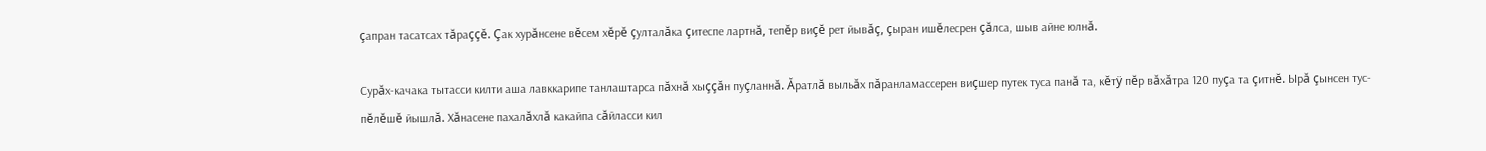çапран тасатсах тăраççĕ. Çак хурăнсене вĕсем хĕрĕ çулталăка çитеспе лартнă, тепĕр виçĕ рет йывăç, çыран ишĕлесрен çăлса, шыв айне юлнă.

Сурăх-качака тытасси килти аша лавккарипе танлаштарса пăхнă хыççăн пуçланнă. Ăратлă выльăх пăранламассерен виçшер путек туса панă та, кĕтÿ пĕр вăхăтра 120 пуçа та çитнĕ. Ырă çынсен тус-пĕлĕшĕ йышлă. Хăнасене пахалăхлă какайпа сăйласси кил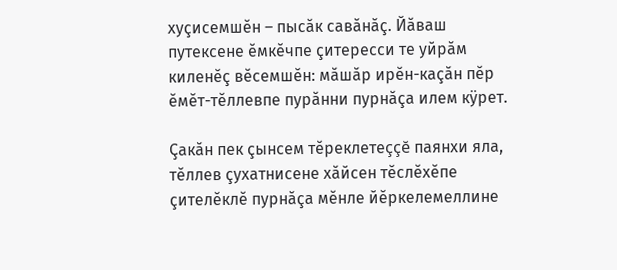хуçисемшĕн – пысăк савăнăç. Йăваш путексене ĕмкĕчпе çитересси те уйрăм киленĕç вĕсемшĕн: мăшăр ирĕн-каçăн пĕр ĕмĕт-тĕллевпе пурăнни пурнăçа илем кÿрет.

Çакăн пек çынсем тĕреклетеççĕ паянхи яла, тĕллев çухатнисене хăйсен тĕслĕхĕпе çителĕклĕ пурнăçа мĕнле йĕркелемеллине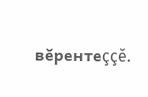вĕрентеççĕ.